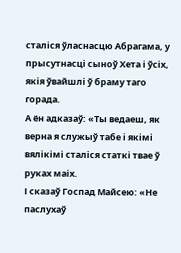сталіся ўласнасцю Абрагама, у прысутнасці сыноў Хета і ўсіх, якія ўвайшлі ў браму таго горада.
А ён адказаў: «Ты ведаеш, як верна я служыў табе і якімі вялікімі сталіся статкі твае ў руках маіх.
І сказаў Госпад Майсею: «Не паслухаў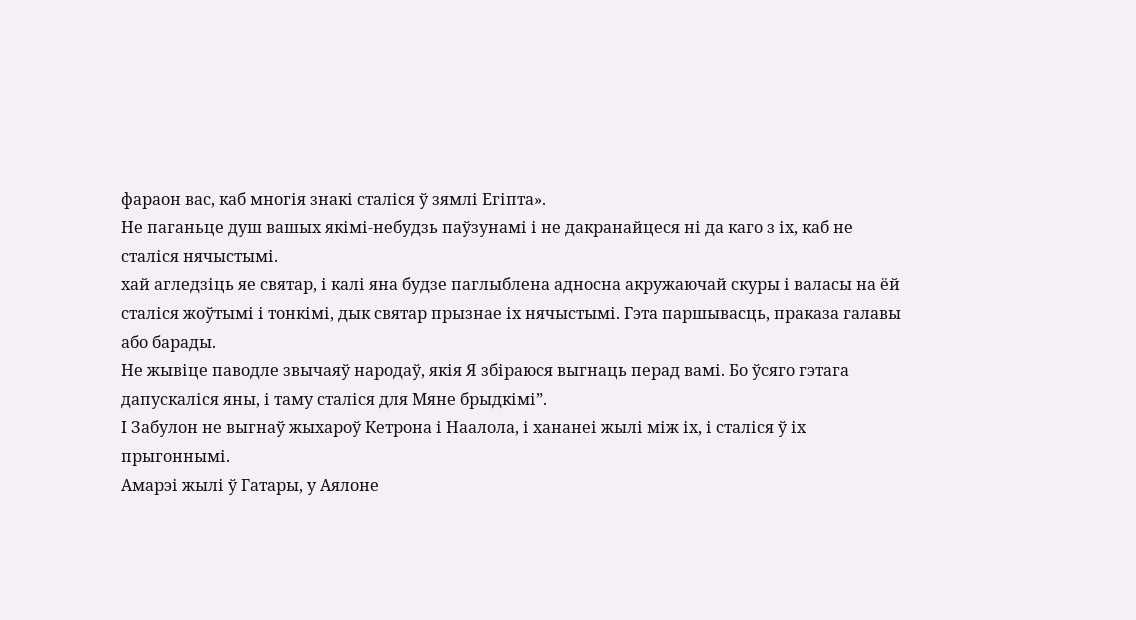фараон вас, каб многія знакі сталіся ў зямлі Егіпта».
Не паганьце душ вашых якімі-небудзь паўзунамі і не дакранайцеся ні да каго з іх, каб не сталіся нячыстымі.
хай агледзіць яе святар, і калі яна будзе паглыблена адносна акружаючай скуры і валасы на ёй сталіся жоўтымі і тонкімі, дык святар прызнае іх нячыстымі. Гэта паршывасць, праказа галавы або барады.
Не жывіце паводле звычаяў народаў, якія Я збіраюся выгнаць перад вамі. Бо ўсяго гэтага дапускаліся яны, і таму сталіся для Мяне брыдкімі”.
І Забулон не выгнаў жыхароў Кетрона і Наалола, і хананеі жылі між іх, і сталіся ў іх прыгоннымі.
Амарэі жылі ў Гатары, у Аялоне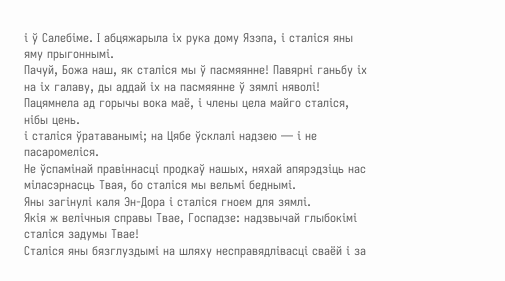і ў Салебіме. І абцяжарыла іх рука дому Язэпа, і сталіся яны яму прыгоннымі.
Пачуй, Божа наш, як сталіся мы ў пасмяянне! Павярні ганьбу іх на іх галаву, ды аддай іх на пасмяянне ў зямлі няволі!
Пацямнела ад горычы вока маё, і члены цела майго сталіся, нібы цень.
і сталіся ўратаванымі; на Цябе ўсклалі надзею — і не пасаромеліся.
Не ўспамінай правіннасці продкаў нашых, няхай апярэдзіць нас міласэрнасць Твая, бо сталіся мы вельмі беднымі.
Яны загінулі каля Эн-Дора і сталіся гноем для зямлі.
Якія ж велічныя справы Твае, Госпадзе: надзвычай глыбокімі сталіся задумы Твае!
Сталіся яны бязглуздымі на шляху несправядлівасці сваёй і за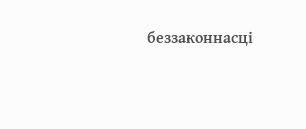беззаконнасці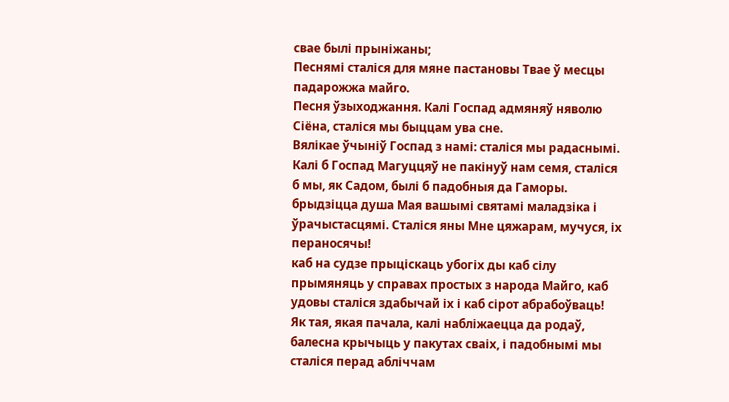свае былі прыніжаны;
Песнямі сталіся для мяне пастановы Твае ў месцы падарожжа майго.
Песня ўзыходжання. Калі Госпад адмяняў няволю Сіёна, сталіся мы быццам ува сне.
Вялікае ўчыніў Госпад з намі: сталіся мы радаснымі.
Калі б Госпад Магуццяў не пакінуў нам семя, сталіся б мы, як Садом, былі б падобныя да Гаморы.
брыдзіцца душа Мая вашымі святамі маладзіка і ўрачыстасцямі. Сталіся яны Мне цяжарам, мучуся, іх пераносячы!
каб на судзе прыціскаць убогіх ды каб сілу прымяняць у справах простых з народа Майго, каб удовы сталіся здабычай іх і каб сірот абрабоўваць!
Як тая, якая пачала, калі набліжаецца да родаў, балесна крычыць у пакутах сваіх, і падобнымі мы сталіся перад абліччам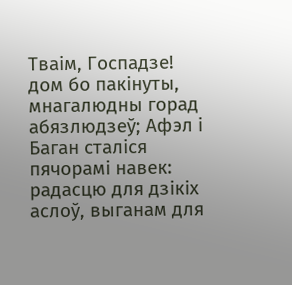Тваім, Госпадзе!
дом бо пакінуты, мнагалюдны горад абязлюдзеў; Афэл і Баган сталіся пячорамі навек: радасцю для дзікіх аслоў, выганам для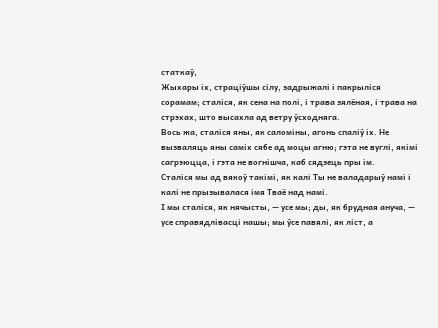статкаў,
Жыхары іх, страціўшы сілу, задрыжалі і пакрыліся сорамам; сталіся, як сена на полі, і трава зялёная, і трава на стрэхах, што высахла ад ветру ўсходняга.
Вось жа, сталіся яны, як саломіны, агонь спаліў іх. Не вызваляць яны саміх сябе ад моцы агню; гэта не вуглі, якімі сагрэюцца, і гэта не вогнішча, каб сядзець пры ім.
Сталіся мы ад вякоў такімі, як калі Ты не валадарыў намі і калі не прызывалася імя Тваё над намі.
І мы сталіся, як нячысты, — усе мы; ды, як брудная ануча, — усе справядлівасці нашы; мы ўсе павялі, як ліст, а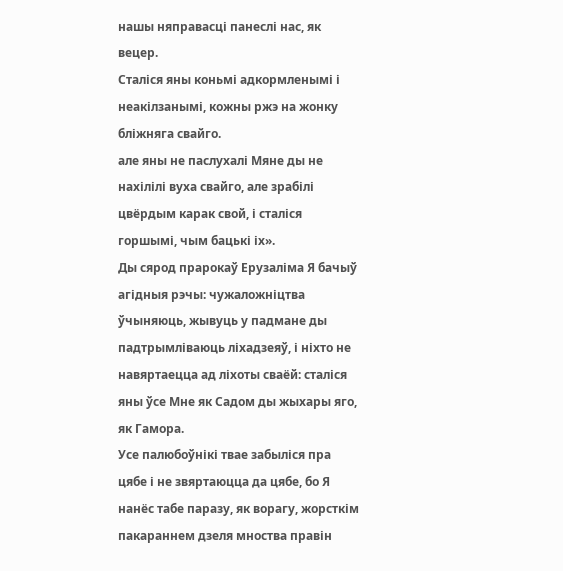нашы няправасці панеслі нас, як вецер.
Сталіся яны коньмі адкормленымі і неакілзанымі, кожны ржэ на жонку бліжняга свайго.
але яны не паслухалі Мяне ды не нахілілі вуха свайго, але зрабілі цвёрдым карак свой, і сталіся горшымі, чым бацькі іх».
Ды сярод прарокаў Ерузаліма Я бачыў агідныя рэчы: чужаложніцтва ўчыняюць, жывуць у падмане ды падтрымліваюць ліхадзеяў, і ніхто не навяртаецца ад ліхоты сваёй: сталіся яны ўсе Мне як Садом ды жыхары яго, як Гамора.
Усе палюбоўнікі твае забыліся пра цябе і не звяртаюцца да цябе, бо Я нанёс табе паразу, як ворагу, жорсткім пакараннем дзеля мноства правін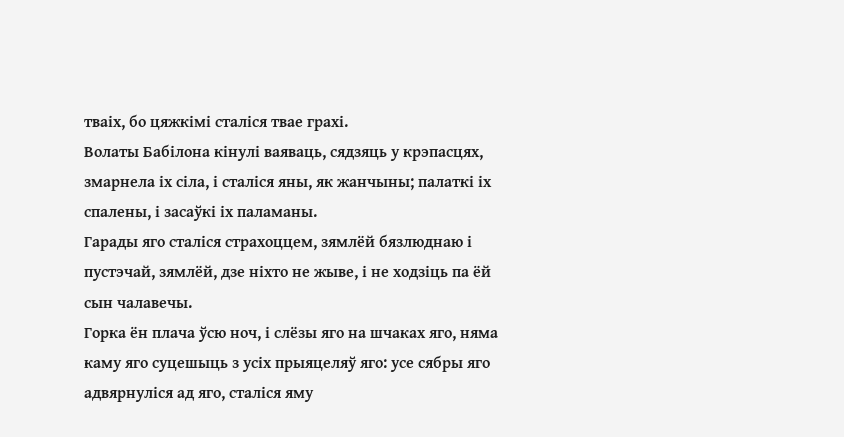тваіх, бо цяжкімі сталіся твае грахі.
Волаты Бабілона кінулі ваяваць, сядзяць у крэпасцях, змарнела іх сіла, і сталіся яны, як жанчыны; палаткі іх спалены, і засаўкі іх паламаны.
Гарады яго сталіся страхоццем, зямлёй бязлюднаю і пустэчай, зямлёй, дзе ніхто не жыве, і не ходзіць па ёй сын чалавечы.
Горка ён плача ўсю ноч, і слёзы яго на шчаках яго, няма каму яго суцешыць з усіх прыяцеляў яго: усе сябры яго адвярнуліся ад яго, сталіся яму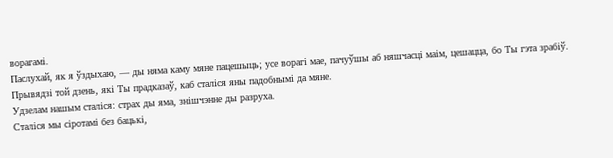ворагамі.
Паслухай, як я ўздыхаю, — ды няма каму мяне пацешыць; усе ворагі мае, пачуўшы аб няшчасці маім, цешацца, бо Ты гэта зрабіў. Прывядзі той дзень, які Ты прадказаў, каб сталіся яны падобнымі да мяне.
Удзелам нашым сталіся: страх ды яма, знішчэнне ды разруха.
Сталіся мы сіротамі без бацькі,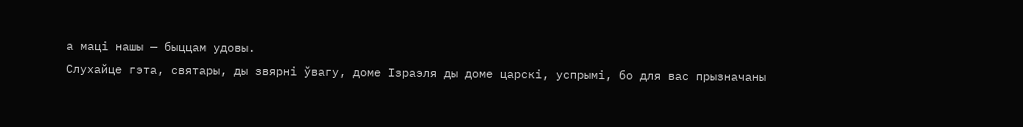а маці нашы — быццам удовы.
Слухайце гэта, святары, ды звярні ўвагу, доме Ізраэля ды доме царскі, успрымі, бо для вас прызначаны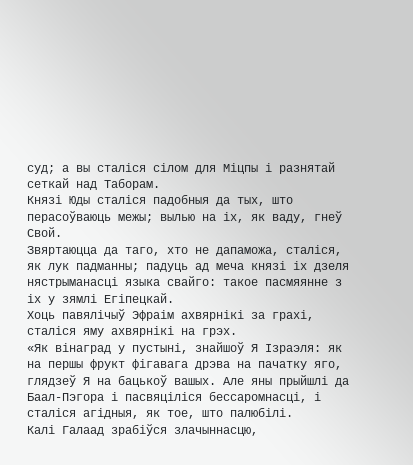суд; а вы сталіся сілом для Міцпы і разнятай сеткай над Таборам.
Князі Юды сталіся падобныя да тых, што перасоўваюць межы; вылью на іх, як ваду, гнеў Свой.
Звяртаюцца да таго, хто не дапаможа, сталіся, як лук падманны; падуць ад меча князі іх дзеля нястрыманасці языка свайго: такое пасмяянне з іх у зямлі Егіпецкай.
Хоць павялічыў Эфраім ахвярнікі за грахі, сталіся яму ахвярнікі на грэх.
«Як вінаград у пустыні, знайшоў Я Ізраэля: як на першы фрукт фігавага дрэва на пачатку яго, глядзеў Я на бацькоў вашых. Але яны прыйшлі да Баал-Пэгора і пасвяціліся бессаромнасці, і сталіся агідныя, як тое, што палюбілі.
Калі Галаад зрабіўся злачыннасцю,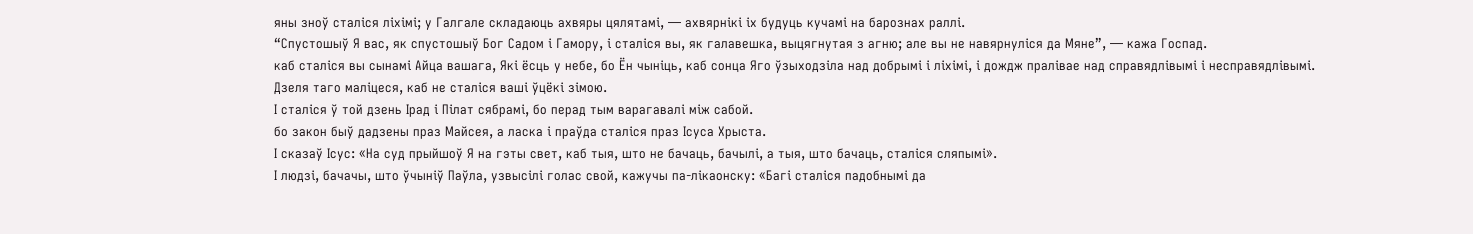яны зноў сталіся ліхімі; у Галгале складаюць ахвяры цялятамі, — ахвярнікі іх будуць кучамі на барознах раллі.
“Спустошыў Я вас, як спустошыў Бог Садом і Гамору, і сталіся вы, як галавешка, выцягнутая з агню; але вы не навярнуліся да Мяне”, — кажа Госпад.
каб сталіся вы сынамі Айца вашага, Які ёсць у небе, бо Ён чыніць, каб сонца Яго ўзыходзіла над добрымі і ліхімі, і дождж пралівае над справядлівымі і несправядлівымі.
Дзеля таго маліцеся, каб не сталіся ваші ўцёкі зімою.
І сталіся ў той дзень Ірад і Пілат сябрамі, бо перад тым варагавалі між сабой.
бо закон быў дадзены праз Майсея, а ласка і праўда сталіся праз Ісуса Хрыста.
І сказаў Ісус: «На суд прыйшоў Я на гэты свет, каб тыя, што не бачаць, бачылі, а тыя, што бачаць, сталіся сляпымі».
І людзі, бачачы, што ўчыніў Паўла, узвысілі голас свой, кажучы па-лікаонску: «Багі сталіся падобнымі да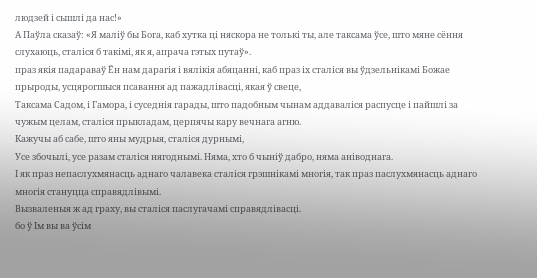людзей і сышлі да нас!»
А Паўла сказаў: «Я маліў бы Бога, каб хутка ці няскора не толькі ты, але таксама ўсе, што мяне сёння слухаюць, сталіся б такімі, як я, апрача гэтых путаў».
праз якія падараваў Ён нам дарагія і вялікія абяцанні, каб праз іх сталіся вы ўдзельнікамі Божае прыроды, усцярогшыся псавання ад пажадлівасці, якая ў свеце,
Таксама Садом, і Гамора, і суседнія гарады, што падобным чынам аддаваліся распусце і пайшлі за чужым целам, сталіся прыкладам, церпячы кару вечнага агню.
Кажучы аб сабе, што яны мудрыя, сталіся дурнымі,
Усе збочылі, усе разам сталіся нягоднымі. Няма, хто б чыніў дабро, няма аніводнага.
І як праз непаслухмянасць аднаго чалавека сталіся грэшнікамі многія, так праз паслухмянасць аднаго многія стануцца справядлівымі.
Вызваленыя ж ад граху, вы сталіся паслугачамі справядлівасці.
бо ў Ім вы ва ўсім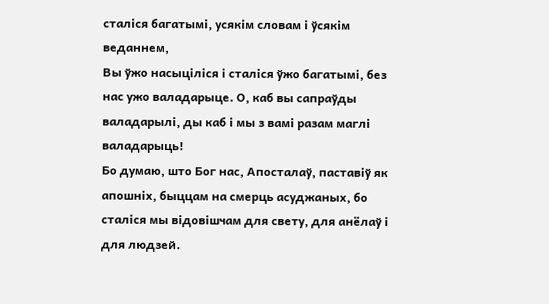сталіся багатымі, усякім словам і ўсякім веданнем,
Вы ўжо насыціліся і сталіся ўжо багатымі, без нас ужо валадарыце. О, каб вы сапраўды валадарылі, ды каб і мы з вамі разам маглі валадарыць!
Бо думаю, што Бог нас, Апосталаў, паставіў як апошніх, быццам на смерць асуджаных, бо сталіся мы відовішчам для свету, для анёлаў і для людзей.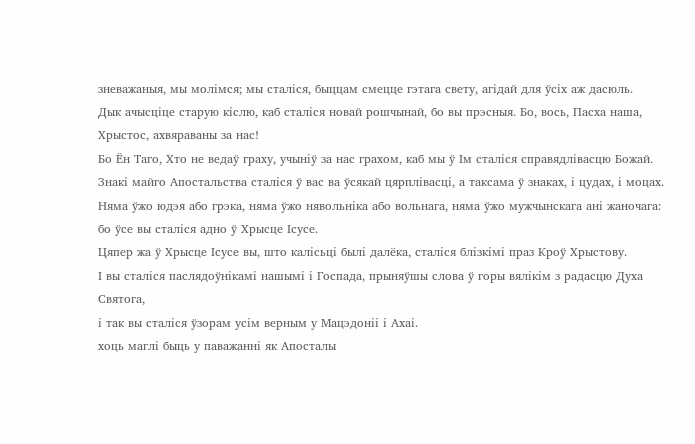зневажаныя, мы молімся; мы сталіся, быццам смецце гэтага свету, агідай для ўсіх аж дасюль.
Дык ачысціце старую кіслю, каб сталіся новай рошчынай, бо вы прэсныя. Бо, вось, Пасха наша, Хрыстос, ахвяраваны за нас!
Бо Ён Таго, Хто не ведаў граху, учыніў за нас грахом, каб мы ў Ім сталіся справядлівасцю Божай.
Знакі майго Апостальства сталіся ў вас ва ўсякай цярплівасці, а таксама ў знаках, і цудах, і моцах.
Няма ўжо юдэя або грэка, няма ўжо нявольніка або вольнага, няма ўжо мужчынскага ані жаночага: бо ўсе вы сталіся адно ў Хрысце Ісусе.
Цяпер жа ў Хрысце Ісусе вы, што калісьці былі далёка, сталіся блізкімі праз Кроў Хрыстову.
І вы сталіся паслядоўнікамі нашымі і Госпада, прыняўшы слова ў горы вялікім з радасцю Духа Святога,
і так вы сталіся ўзорам усім верным у Мацэдоніі і Ахаі.
хоць маглі быць у паважанні як Апосталы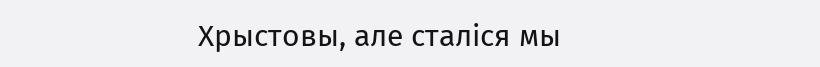Хрыстовы, але сталіся мы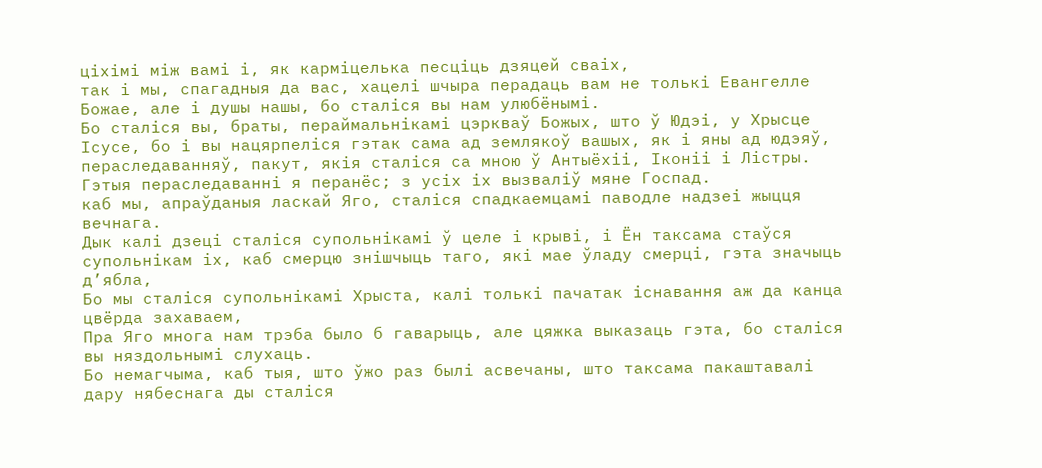ціхімі між вамі і, як карміцелька песціць дзяцей сваіх,
так і мы, спагадныя да вас, хацелі шчыра перадаць вам не толькі Евангелле Божае, але і душы нашы, бо сталіся вы нам улюбёнымі.
Бо сталіся вы, браты, пераймальнікамі цэркваў Божых, што ў Юдэі, у Хрысце Ісусе, бо і вы нацярпеліся гэтак сама ад землякоў вашых, як і яны ад юдэяў,
пераследаванняў, пакут, якія сталіся са мною ў Антыёхіі, Іконіі і Лістры. Гэтыя пераследаванні я перанёс; з усіх іх вызваліў мяне Госпад.
каб мы, апраўданыя ласкай Яго, сталіся спадкаемцамі паводле надзеі жыцця вечнага.
Дык калі дзеці сталіся супольнікамі ў целе і крыві, і Ён таксама стаўся супольнікам іх, каб смерцю знішчыць таго, які мае ўладу смерці, гэта значыць д’ябла,
Бо мы сталіся супольнікамі Хрыста, калі толькі пачатак існавання аж да канца цвёрда захаваем,
Пра Яго многа нам трэба было б гаварыць, але цяжка выказаць гэта, бо сталіся вы няздольнымі слухаць.
Бо немагчыма, каб тыя, што ўжо раз былі асвечаны, што таксама пакаштавалі дару нябеснага ды сталіся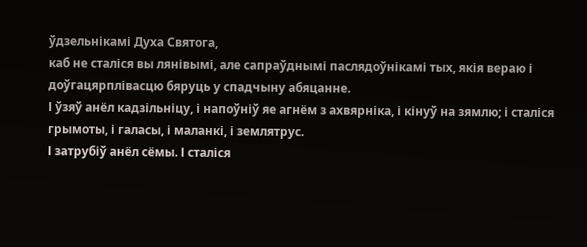ўдзельнікамі Духа Святога,
каб не сталіся вы лянівымі, але сапраўднымі паслядоўнікамі тых, якія вераю і доўгацярплівасцю бяруць у спадчыну абяцанне.
І ўзяў анёл кадзільніцу, і напоўніў яе агнём з ахвярніка, і кінуў на зямлю; і сталіся грымоты, і галасы, і маланкі, і землятрус.
І затрубіў анёл сёмы. І сталіся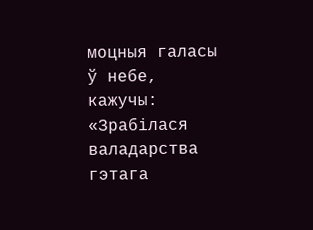моцныя галасы ў небе, кажучы: «Зрабілася валадарства гэтага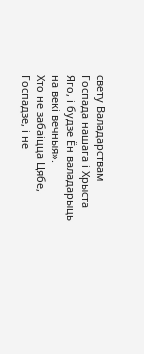свету Валадарствам Госпада нашага і Хрыста Яго, і будзе Ён валадарыць на векі вечныя».
Хто не забаіцца Цябе, Госпадзе, і не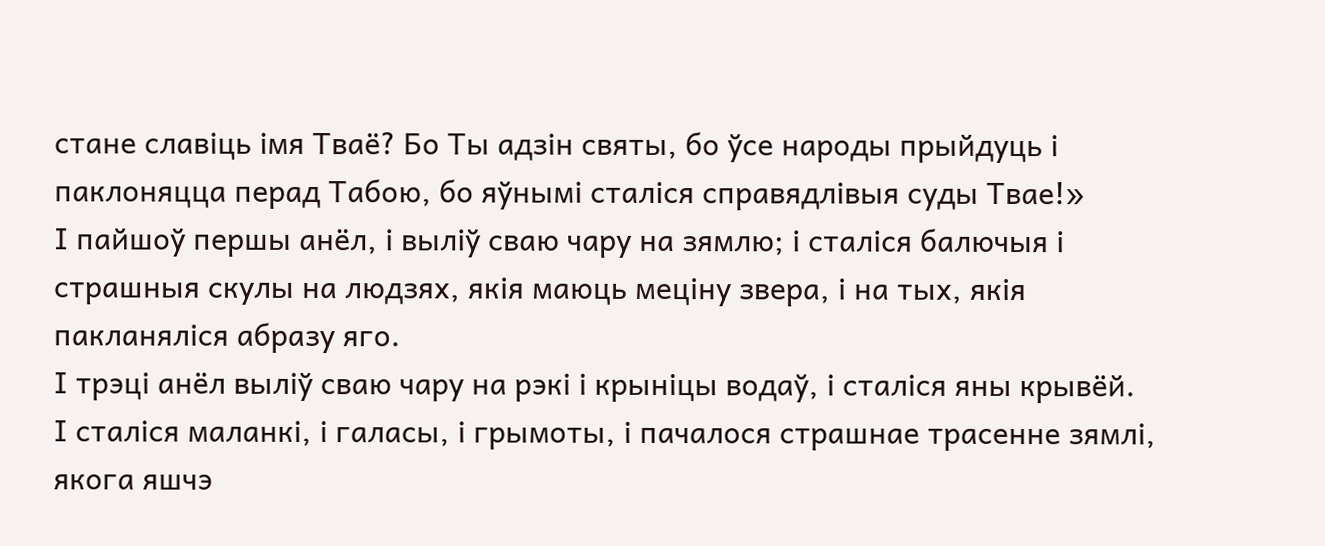стане славіць імя Тваё? Бо Ты адзін святы, бо ўсе народы прыйдуць і паклоняцца перад Табою, бо яўнымі сталіся справядлівыя суды Твае!»
І пайшоў першы анёл, і выліў сваю чару на зямлю; і сталіся балючыя і страшныя скулы на людзях, якія маюць меціну звера, і на тых, якія пакланяліся абразу яго.
І трэці анёл выліў сваю чару на рэкі і крыніцы водаў, і сталіся яны крывёй.
І сталіся маланкі, і галасы, і грымоты, і пачалося страшнае трасенне зямлі, якога яшчэ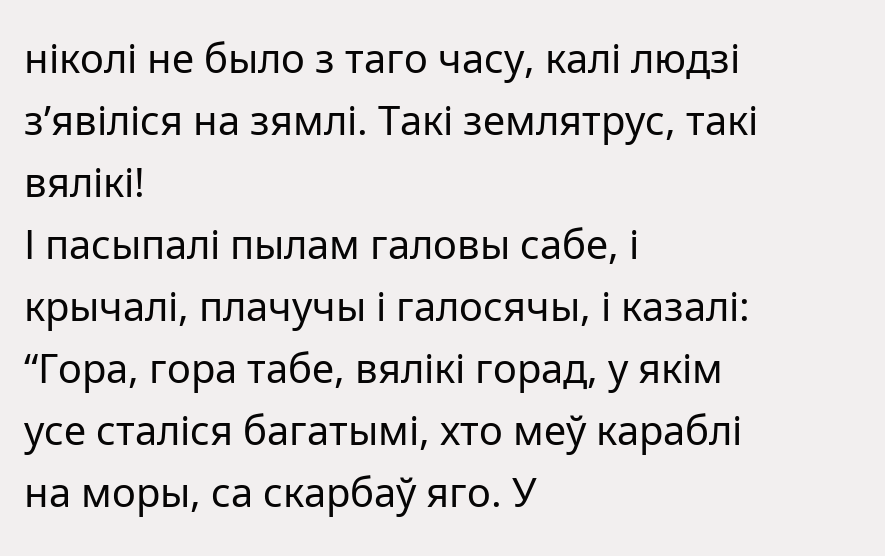ніколі не было з таго часу, калі людзі з’явіліся на зямлі. Такі землятрус, такі вялікі!
І пасыпалі пылам галовы сабе, і крычалі, плачучы і галосячы, і казалі: “Гора, гора табе, вялікі горад, у якім усе сталіся багатымі, хто меў караблі на моры, са скарбаў яго. У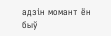адзін момант ён быў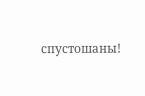спустошаны!